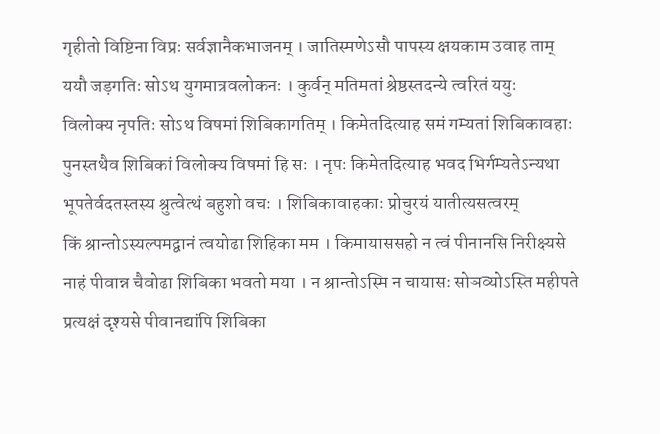गृहीतो विष्टिना विप्रः सर्वज्ञानैकभाजनम् । जातिस्मणेऽसौ पापस्य क्षयकाम उवाह ताम्
ययौ जड़गतिः सोऽथ युगमात्रवलोकनः । कुर्वन् मतिमतां श्रेष्ठस्तदन्ये त्वरितं ययुः
विलोक्य नृपतिः सोऽथ विषमां शिबिकागतिम् । किमेतदित्याह समं गम्यतां शिबिकावहाः
पुनस्तथैव शिबिकां विलोक्य विषमां हि सः । नृपः किमेतदित्याह भवद भिर्गम्यतेऽन्यथा
भूपतेर्वदतस्तस्य श्रुत्वेत्थं बहुशो वचः । शिबिकावाहकाः प्रोचुरयं यातीत्यसत्वरम्
किं श्रान्तोऽस्यल्पमद्वानं त्वयोढा शिहिका मम । किमायाससहो न त्वं पीनानसि निरीक्ष्यसे
नाहं पीवान्न चैवोढा शिबिका भवतो मया । न श्रान्तोऽस्मि न चायासः सोञव्योऽस्ति महीपते
प्रत्यक्षं दृश्यसे पीवानद्यांपि शिबिका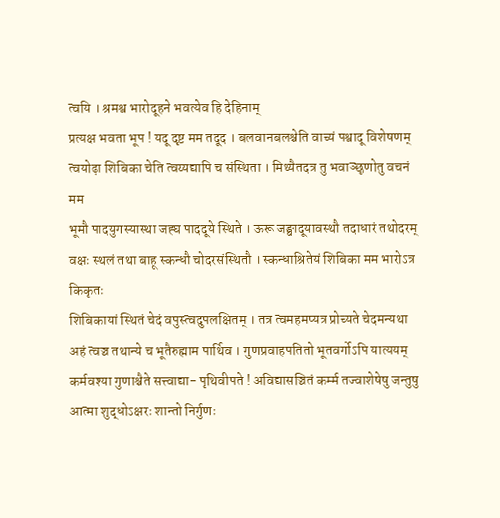त्वयि । श्रमश्व भारोदूहने भवत्येव हि देहिनाम्
प्रत्यक्ष भवता भूप ! यदू दृष्ट मम तदूद । बलवानबलश्चेति वाच्यं पश्वादू विशेषणम्
त्वयोढ़ा शिबिका चेति त्वय्यद्यापि च संस्थिता । मिथ्यैतदत्र तु भवाञ्छृणोतु वचनं मम
भूमौ पादयुगस्यास्था जह्घ पाददूये स्थिते । ऊरू जङ्घादूयावस्थौ तदाधारं तथोदरम्
वक्षः स्थलं तथा बाहू स्कन्धौ चोदरसंस्थितौ । स्कन्धाश्रितेयं शिबिका मम भारोऽत्र किकृतः
शिबिकायां स्थितं चेदं वपुस्त्वदुपलक्षितम् । तत्र त्वमहमप्यत्र प्रोच्यते चेदमन्यथा
अहं त्वञ्च तथान्ये च भूतैरुह्माम पार्थिव । गुणप्रवाहपतितो भूतवर्गोऽपि यात्ययम्
कर्मवश्या गुणाश्चैते सत्त्वाद्या- पृथिवीपते ! अविद्यासञ्चितं कर्म्म तज्वाशेषेषु जन्तुषु
आत्मा शुद्धोऽक्षरः शान्तो निर्गुणः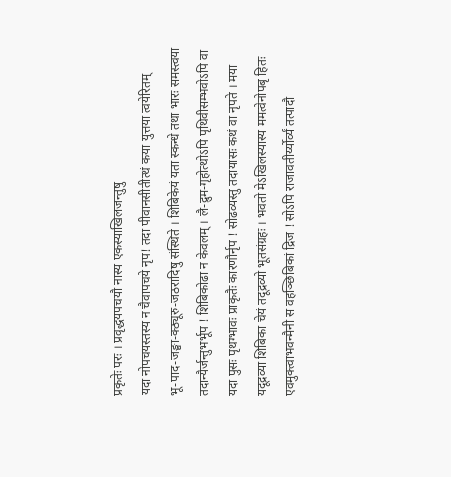प्रकृतेः परः । प्रवृद्धयपचयौ नास्य एकस्याखिलजन्तुषु
यदा नोपचयस्तस्य न चैवापचये नृप! तदा पीवानसीतीत्थं कया युत्तया त्वयेरितम्
भू-पाद-जङ्घा-क्ठ्यूरु-जठरादिषु संस्थिते । शिबिकेयं यता स्कन्धे तथा भारः समस्त्वया
तदान्यैर्जन्तुभर्भूप ! शिबिकोढा न केवलम् । लै-द्रुम-गृहोत्थोऽपि पृथिवीसम्भवोऽपि वा
यदा पुसः पृथग्भावः प्राकृतैः कारणौर्नृप ! सोढव्यस्तु तदायासः कथं वा नृपते । मया
यदूद्रव्या शिबिका चेयं तदूद्रव्यो भूतसंग्रहः । भवतो मेऽखिलस्यास्य ममत्वेनोपबृ हितः
एवमुक्त्वाभवन्मैनी स वहञ्छिबिकां द्रिज ! सोऽपि राजावतीर्य्योर्व्यं तत्पादौ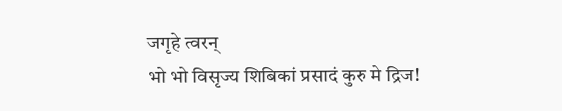जगृहे त्वरन्
भो भो विसृज्य शिबिकां प्रसादं कुरु मे द्रिज!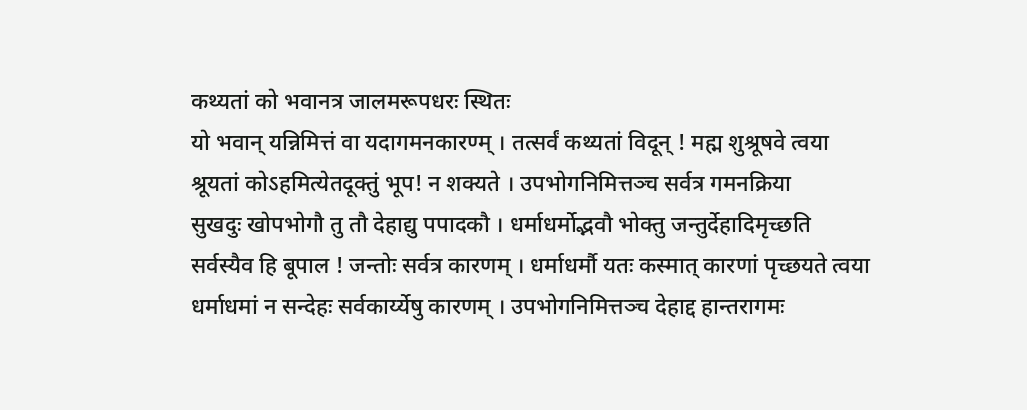कथ्यतां को भवानत्र जालमरूपधरः स्थितः
यो भवान् यन्निमित्तं वा यदागमनकारण्म् । तत्सर्वं कथ्यतां विदून् ! मह्म शुश्रूषवे त्वया
श्रूयतां कोऽहमित्येतदूक्तुं भूप! न शक्यते । उपभोगनिमित्तञ्च सर्वत्र गमनक्रिया
सुखदुः खोपभोगौ तु तौ देहाद्यु पपादकौ । धर्माधर्मोद्भवौ भोक्तु जन्तुर्देहादिमृच्छति
सर्वस्यैव हि बूपाल ! जन्तोः सर्वत्र कारणम् । धर्माधर्मौ यतः कस्मात् कारणां पृच्छयते त्वया
धर्माधमां न सन्देहः सर्वकार्य्येषु कारणम् । उपभोगनिमित्तञ्च देहाद्द हान्तरागमः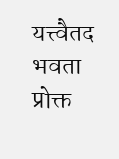यत्त्वैतद भवता प्रोक्त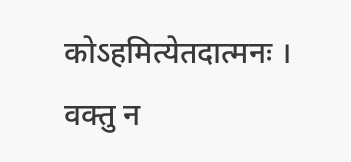कोऽहमित्येतदात्मनः । वक्तु न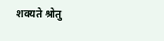शक्यते श्रोतु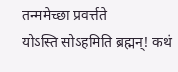तन्ममेच्छा प्रवर्त्तते
योऽस्ति सोऽहमिति ब्रह्मन्! कथं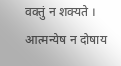वक्तुं न शक्यते । आत्मन्येष न दोषाय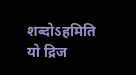शब्दोऽहमिति यो द्रिज